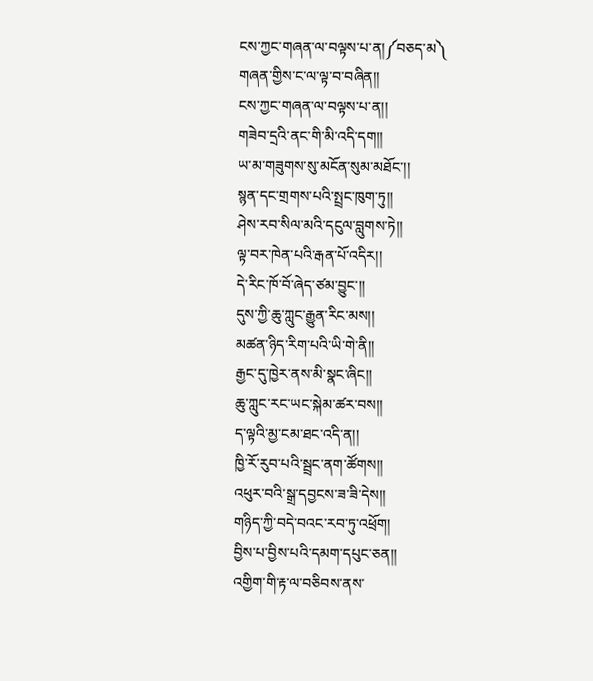ངས་ཀྱང་གཞན་ལ་བལྟས་པ་ན།༼བཅད་མ༽
གཞན་གྱིས་ང་ལ་ལྟ་བ་བཞིན།།
ངས་ཀྱང་གཞན་ལ་བལྟས་པ་ན།།
གཟེབ་དྲའི་ནང་གི་མི་འདི་དག།།
ཡ་མ་གཟུགས་སུ་མངོན་སུམ་མཐོང་།།
སྙན་དང་གྲགས་པའི་སྤྲང་ཁུག་ཏུ།།
ཤེས་རབ་སིལ་མའི་དངུལ་བླུགས་ཏེ།།
ལྟ་བར་ཁེན་པའི་རྒན་པོ་འདིར།།
དེ་རིང་ཁོ་བོ་ཞེད་ཙམ་བྱུང་།།
དུས་ཀྱི་ཆུ་ཀླུང་རྒྱུན་རིང་མས།།
མཚན་ཉིད་རིག་པའི་ཡི་གེ་ནི།།
རྒྱང་དུ་ཁྱེར་ནས་མི་སྣང་ཞིང།།
ཆུ་ཀླུང་རང་ཡང་སྐེམ་ཚར་བས།།
ད་ལྟའི་མྱ་ངམ་ཐང་འདི་ན།།
ཁྱི་རོ་རུབ་པའི་སྦྲང་ནག་ཚོགས།།
འཕུར་བའི་སྒྲ་དབྱངས་ཟ་ཟི་དེས།།
གཉིད་ཀྱི་བདེ་བའང་རབ་ཏུ་འཕྲོག།
བྱིས་པ་བྱིས་པའི་དམག་དཔུང་ཅན།།
འགྱིག་གི་རྟ་ལ་བཅིབས་ནས་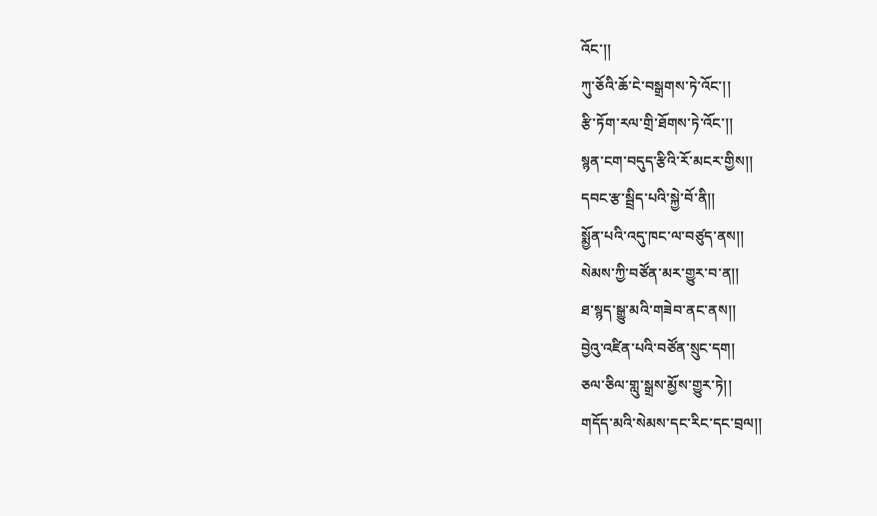འོང་།།
ཀུ་ཅོའི་ཆོ་ངེ་བསྒྲགས་ཏེ་འོང་།།
རྩི་ཏོག་རལ་གྲི་ཐོགས་ཏེ་འོང་།།
སྙན་ངག་བདུད་རྩིའི་རོ་མངར་གྱིས།།
དབང་རྩ་སྦྲིད་པའི་སྐྱེ་བོ་ནི།།
སྨྱོན་པའི་འདུ་ཁང་ལ་བཙུད་ནས།།
སེམས་ཀྱི་བཙོན་མར་གྱུར་བ་ན།།
ཐ་སྙད་སྒྱུ་མའི་གཟེབ་ནང་ནས།།
བྱེའུ་འཛིན་པའི་བཙོན་སྲུང་དག།
ཅལ་ཅིལ་གླུ་སྒྲས་མྱོས་གྱུར་ཏེ།།
གདོད་མའི་སེམས་དང་རིང་དང་བྲལ།།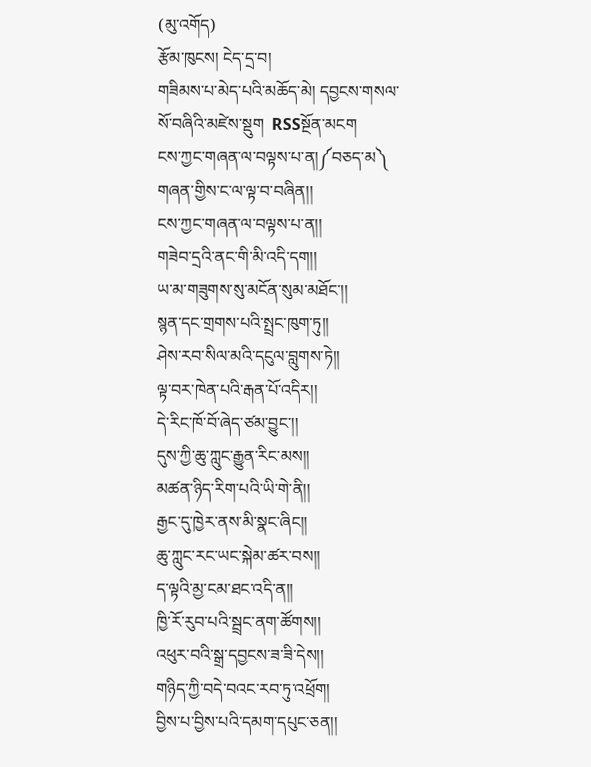(མུ་འགོད)
རྩོམ་ཁུངས། ངེད་དྲ་བ།
གཟིམས་པ་མེད་པའི་མཆོད་མེ། དབྱངས་གསལ་སོ་བཞིའི་མཛེས་སྡུག  RSSསྔོན་མངག
ངས་ཀྱང་གཞན་ལ་བལྟས་པ་ན།༼བཅད་མ༽
གཞན་གྱིས་ང་ལ་ལྟ་བ་བཞིན།།
ངས་ཀྱང་གཞན་ལ་བལྟས་པ་ན།།
གཟེབ་དྲའི་ནང་གི་མི་འདི་དག།།
ཡ་མ་གཟུགས་སུ་མངོན་སུམ་མཐོང་།།
སྙན་དང་གྲགས་པའི་སྤྲང་ཁུག་ཏུ།།
ཤེས་རབ་སིལ་མའི་དངུལ་བླུགས་ཏེ།།
ལྟ་བར་ཁེན་པའི་རྒན་པོ་འདིར།།
དེ་རིང་ཁོ་བོ་ཞེད་ཙམ་བྱུང་།།
དུས་ཀྱི་ཆུ་ཀླུང་རྒྱུན་རིང་མས།།
མཚན་ཉིད་རིག་པའི་ཡི་གེ་ནི།།
རྒྱང་དུ་ཁྱེར་ནས་མི་སྣང་ཞིང།།
ཆུ་ཀླུང་རང་ཡང་སྐེམ་ཚར་བས།།
ད་ལྟའི་མྱ་ངམ་ཐང་འདི་ན།།
ཁྱི་རོ་རུབ་པའི་སྦྲང་ནག་ཚོགས།།
འཕུར་བའི་སྒྲ་དབྱངས་ཟ་ཟི་དེས།།
གཉིད་ཀྱི་བདེ་བའང་རབ་ཏུ་འཕྲོག།
བྱིས་པ་བྱིས་པའི་དམག་དཔུང་ཅན།།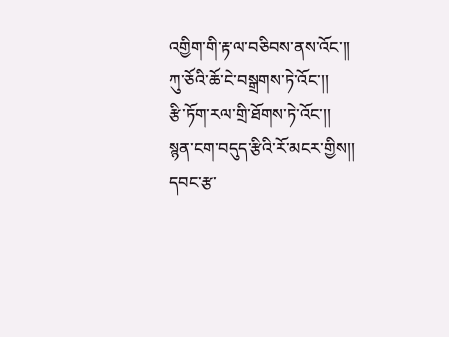འགྱིག་གི་རྟ་ལ་བཅིབས་ནས་འོང་།།
ཀུ་ཅོའི་ཆོ་ངེ་བསྒྲགས་ཏེ་འོང་།།
རྩི་ཏོག་རལ་གྲི་ཐོགས་ཏེ་འོང་།།
སྙན་ངག་བདུད་རྩིའི་རོ་མངར་གྱིས།།
དབང་རྩ་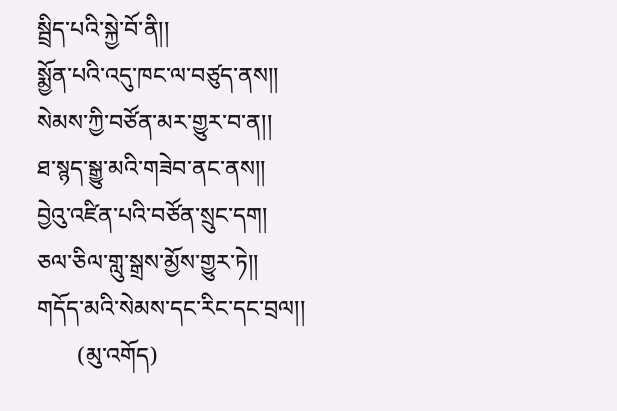སྦྲིད་པའི་སྐྱེ་བོ་ནི།།
སྨྱོན་པའི་འདུ་ཁང་ལ་བཙུད་ནས།།
སེམས་ཀྱི་བཙོན་མར་གྱུར་བ་ན།།
ཐ་སྙད་སྒྱུ་མའི་གཟེབ་ནང་ནས།།
བྱེའུ་འཛིན་པའི་བཙོན་སྲུང་དག།
ཅལ་ཅིལ་གླུ་སྒྲས་མྱོས་གྱུར་ཏེ།།
གདོད་མའི་སེམས་དང་རིང་དང་བྲལ།།
       (མུ་འགོད)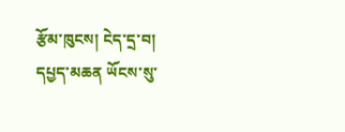རྩོམ་ཁུངས། ངེད་དྲ་བ།
དཔྱད་མཆན ཡོངས་སུ་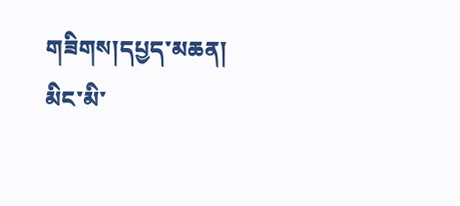གཟིགས།དཔྱད་མཆན།
མིང་མི་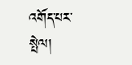འགོད་པར་སྤེལ།